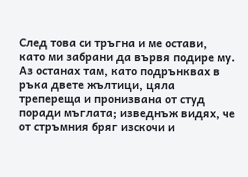След това си тръгна и ме остави, като ми забрани да вървя подире му.
Аз останах там, като подрънквах в ръка двете жълтици, цяла трепереща и пронизвана от студ поради мъглата; изведнъж видях, че от стръмния бряг изскочи и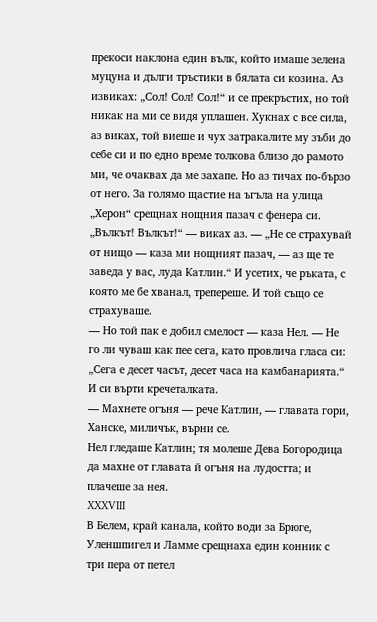прекоси наклона един вълк, който имаше зелена муцуна и дълги тръстики в бялата си козина. Аз извиках: „Сол! Сол! Сол!“ и се прекръстих, но той никак на ми се видя уплашен. Хукнах с все сила, аз виках, той виеше и чух затракалите му зъби до себе си и по едно време толкова близо до рамото ми, че очаквах да ме захапе. Но аз тичах по-бързо от него. За голямо щастие на ъгъла на улица „Херон“ срещнах нощния пазач с фенера си. „Вълкът! Вълкът!“ — виках аз. — „Не се страхувай от нищо — каза ми нощният пазач, — аз ще те заведа у вас, луда Катлин.“ И усетих, че ръката, с която ме бе хванал, трепереше. И той също се страхуваше.
— Но той пак е добил смелост — каза Нел. — Не го ли чуваш как пее сега, като провлича гласа си: „Сега е десет часът, десет часа на камбанарията.“ И си върти кречеталката.
— Махнете огъня — рече Катлин, — главата гори, Ханске, миличък, върни се.
Нел гледаше Катлин; тя молеше Дева Богородица да махне от главата й огъня на лудостта; и плачеше за нея.
XXXVIII
В Белем, край канала, който води за Брюге, Уленшпигел и Ламме срещнаха един конник с три пера от петел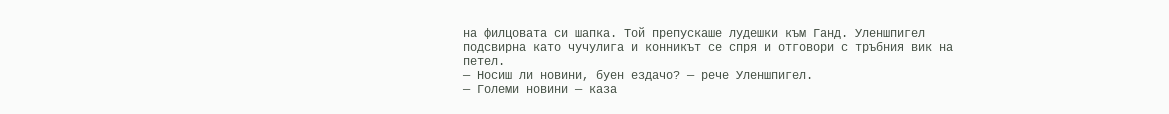на филцовата си шапка. Той препускаше лудешки към Ганд. Уленшпигел подсвирна като чучулига и конникът се спря и отговори с тръбния вик на петел.
— Носиш ли новини, буен ездачо? — рече Уленшпигел.
— Големи новини — каза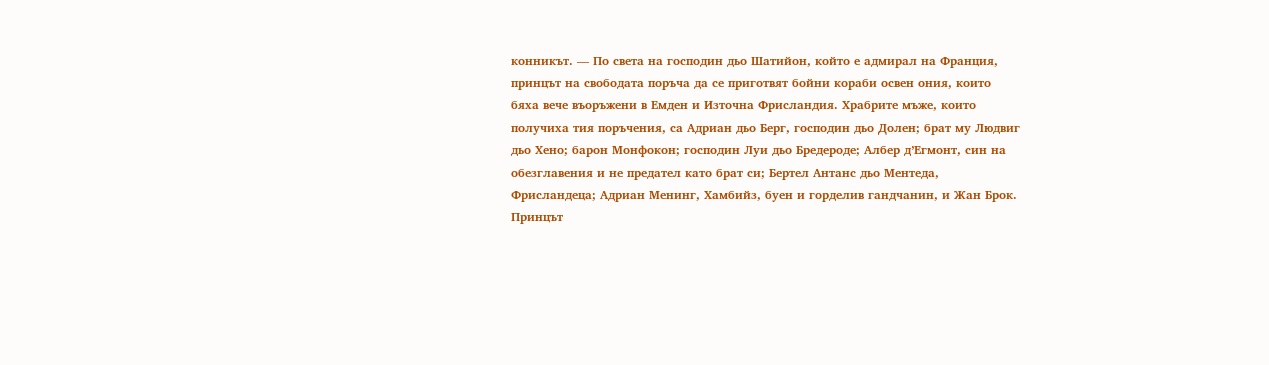конникът. — По света на господин дьо Шатийон, който е адмирал на Франция, принцът на свободата поръча да се приготвят бойни кораби освен ония, които бяха вече въоръжени в Емден и Източна Фрисландия. Храбрите мъже, които получиха тия поръчения, са Адриан дьо Берг, господин дьо Долен; брат му Людвиг дьо Хено; барон Монфокон; господин Луи дьо Бредероде; Албер д’Егмонт, син на обезглавения и не предател като брат си; Бертел Антанс дьо Ментеда, Фрисландеца; Адриан Менинг, Хамбийз, буен и горделив гандчанин, и Жан Брок.
Принцът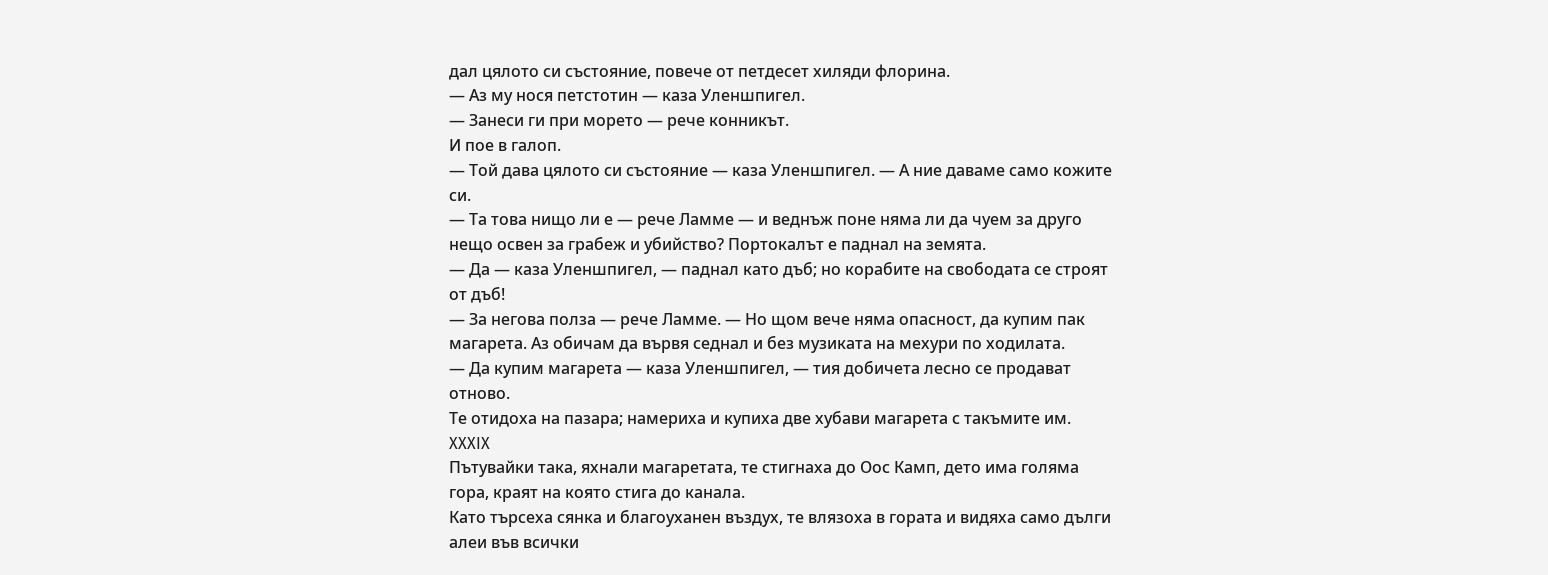дал цялото си състояние, повече от петдесет хиляди флорина.
— Аз му нося петстотин — каза Уленшпигел.
— Занеси ги при морето — рече конникът.
И пое в галоп.
— Той дава цялото си състояние — каза Уленшпигел. — А ние даваме само кожите си.
— Та това нищо ли е — рече Ламме — и веднъж поне няма ли да чуем за друго нещо освен за грабеж и убийство? Портокалът е паднал на земята.
— Да — каза Уленшпигел, — паднал като дъб; но корабите на свободата се строят от дъб!
— За негова полза — рече Ламме. — Но щом вече няма опасност, да купим пак магарета. Аз обичам да вървя седнал и без музиката на мехури по ходилата.
— Да купим магарета — каза Уленшпигел, — тия добичета лесно се продават отново.
Те отидоха на пазара; намериха и купиха две хубави магарета с такъмите им.
XXXIX
Пътувайки така, яхнали магаретата, те стигнаха до Оос Камп, дето има голяма гора, краят на която стига до канала.
Като търсеха сянка и благоуханен въздух, те влязоха в гората и видяха само дълги алеи във всички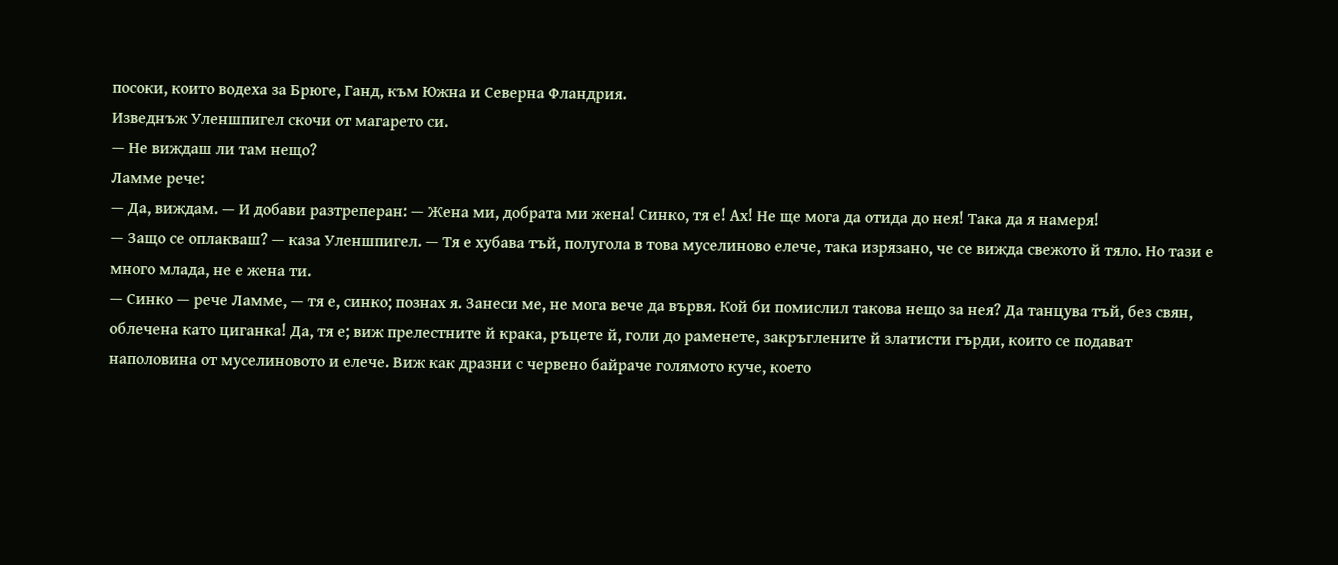посоки, които водеха за Брюге, Ганд, към Южна и Северна Фландрия.
Изведнъж Уленшпигел скочи от магарето си.
— Не виждаш ли там нещо?
Ламме рече:
— Да, виждам. — И добави разтреперан: — Жена ми, добрата ми жена! Синко, тя е! Ах! Не ще мога да отида до нея! Така да я намеря!
— Защо се оплакваш? — каза Уленшпигел. — Тя е хубава тъй, полугола в това муселиново елече, така изрязано, че се вижда свежото й тяло. Но тази е много млада, не е жена ти.
— Синко — рече Ламме, — тя е, синко; познах я. Занеси ме, не мога вече да вървя. Кой би помислил такова нещо за нея? Да танцува тъй, без свян, облечена като циганка! Да, тя е; виж прелестните й крака, ръцете й, голи до раменете, закръглените й златисти гърди, които се подават наполовина от муселиновото и елече. Виж как дразни с червено байраче голямото куче, което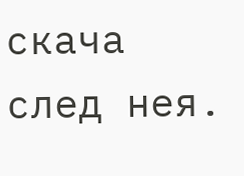скача след нея.